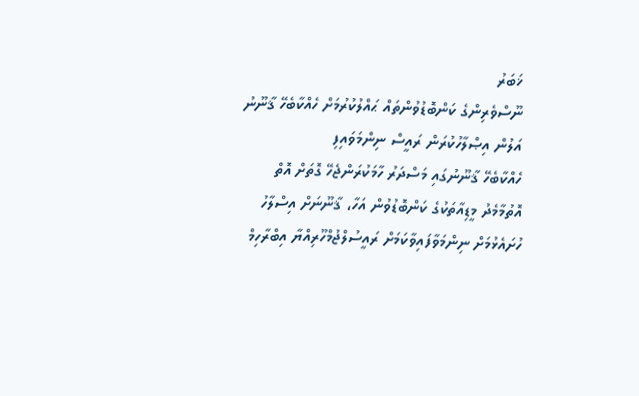ޚަބަރު
ނޫސްވެރިންގެ ކަންބޮޑުވުންތައް ޙައްލުކުރުމަށް ހެއްކާބެހޭ ޤާނޫނު އަލުން އިޞްލާހުކުރަން ރައީސް ނިންމަވައިފި
ހެއްކާބެހޭ ޤާނޫނުގައި މަސްދަރު ހާމަކުރަންޖެހޭ ގޮތަށް އޮތް އޮތުމާމެދު މީޑިއާތަކުގެ ކަންބޮޑުވުން އަހާ، ޤާނޫނަށް އިސްލާހު ހުށައެޅުމަށް ނިންމަވާފައިވާކަމަށް ރައީސުލްޖުމްހޫރިއްޔާ އިބްރާހިމް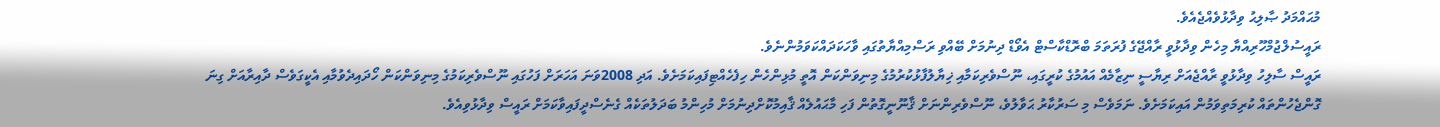މުޙައްމަދު ޞާލިޙު ވިދާޅުވެއްޖެއެވެ.
ރައީސުލްޖުމްހޫރިއްޔާ މިހެން ވިދާޅުވީ ރާއްޖޭގެ ފުރަތަމަ ބްރޮޑްކާސްޓް އެވޯޑް ދިނުމަށް ބޭއްވި ރަސްމިއްޔާތުގައި ވާހަކަދައްކަވަމުންނެވެ.
ރައީސް ސާލިހު ވިދާޅުވީ ރާއްޖެއަށް ރިޔާސީ ނިޒާމެއް އައުމުގެ ކުރީގައި، ނޫސްވެރިކަމާއި ޚިޔާލުފާޅުކުރުމުގެ މިނިވަންކަން އޮތީ މުޅިންހެން ހިފެހެއްޓިފައިކަމަށެވެ. އަދި 2008ވަނަ އަހަރަށް ފަހުގައި ނޫސްވެރިކަމުގެ މިނިވަންކަން ހޯދައިދެވުމާއި އެކީގަވެސް ދާއިރާއަށް ގިނަ ގޮންޖެހުންތައް ކުރިމަތިވަމުން އައިކަމަށެވެ. ނަމަވެސް މި ސަރުކާރު ޙަވާލުވެ، ނޫސްވެރިންނަށް ޤާނޫނީގޮތުން ފަހި މާޙައުލެއް ޤާއިމުކޮށްދިނުމަށް މުހިންމު ބަދަލުތަކެއް ގެނެސްދީފައިވާކަމަށް ރައީސް ވިދާޅުވިއެވެ.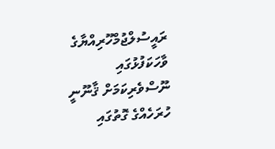ރައީސުލްޖުމްހޫރިއްޔާގެ ވާހަކަފުޅުގައި ނޫސްވެރިކަމަށް ޤާނޫނީ ހުރަހެއްގެ ގޮތުގައި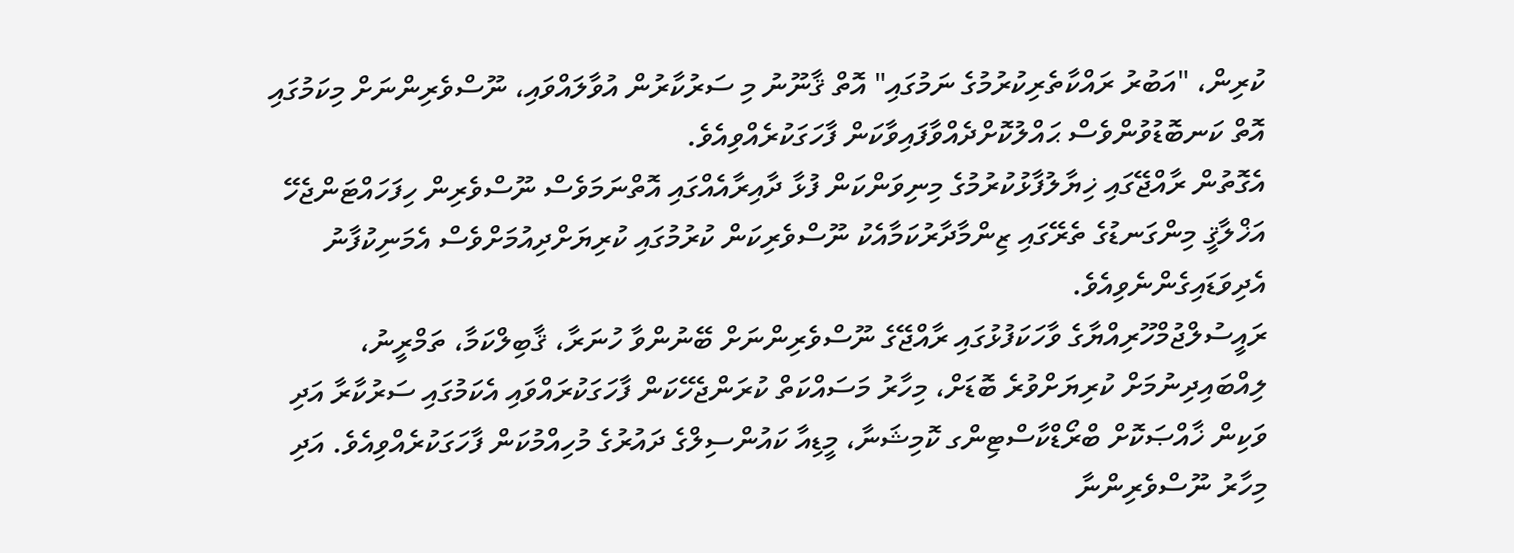ކުރިން، "އަބުރު ރައްކާތެރިކުރުމުގެ ނަމުގައި" އޮތް ޤާނޫނު މި ސަރުކާރުން އުވާލައްވައި، ނޫސްވެރިންނަށް މިކަމުގައި އޮތް ކަނބޮޑުވުންވެސް ޙައްލުކޮށްދެއްވާފައިވާކަން ފާހަގަކުރެއްވިއެވެ.
އެގޮތުން ރާއްޖޭގައި ޚިޔާލުފާޅުކުރުމުގެ މިނިވަންކަން ފުޅާ ދާއިރާއެއްގައި އޮތްނަމަވެސް ނޫސްވެރިން ހިފަހައްޓަންޖެހޭ އަޚްލާޤީ މިންގަނޑުގެ ތެރޭގައި ޒިންމާދާރުކަމާއެކު ނޫސްވެރިކަން ކުރުމުގައި ކުރިޔަށްދިއުމަށްވެސް އެމަނިކުފާނު އެދިވަޑައިގެންނެވިއެވެ.
ރައީސުލްޖުމްހޫރިއްޔާގެ ވާހަކަފުޅުގައި ރާއްޖޭގެ ނޫސްވެރިންނަށް ބޭނުންވާ ހުނަރާ، ޤާބިލްކަމާ، ތަމްރީނު، ލިއްބައިދިނުމަށް ކުރިޔަށްވުރެ ބޮޑަށް، މިހާރު މަސައްކަތް ކުރަންޖެހޭކަން ފާހަގަކުރައްވައި އެކަމުގައި ސަރުކާރާ އަދި ވަކިން ޚާއްޞަކޮށް ބްރޯޑްކާސްޓިންގ ކޮމިޝަނާ، މީޑިއާ ކައުންސިލްގެ ދައުރުގެ މުހިއްމުކަން ފާހަގަކުރެއްވިއެވެ. އަދި މިހާރު ނޫސްވެރިންނާ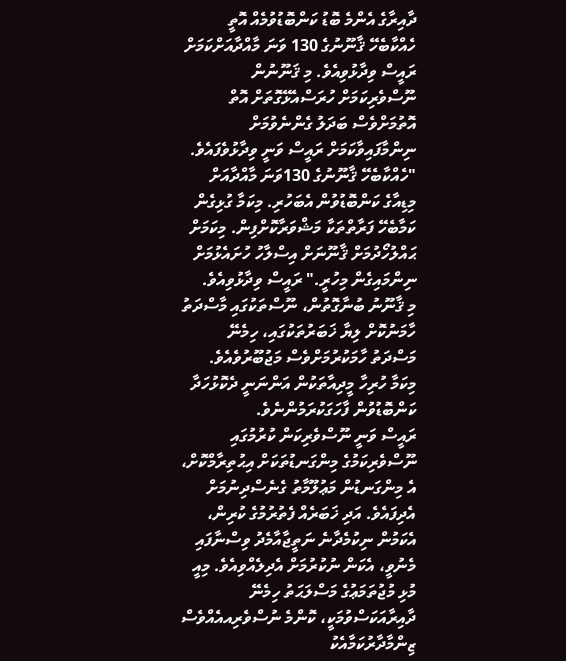ދާއިރާގެ އެންމެ ބޮޑު ކަންބޮޑުވުމެއް އޮތީ ހެއްކާބެހޭ ޤާނޫނުގެ 130 ވަނަ މާއްދާއަށްކަމަށް ރައީސް ވިދާޅުވިއެވެ. މި ޤަނޫނުން ނޫސްވެރިކަމަށް ހުރަސްއެޅޭގޮތަށް އޮތް އޮތުމަށްވެސް ބަދަލު ގެންނެވުމަށް ނިންމާފައިވާކަމަށް ރައީސް ވަނީ ވިދާޅުވެފައެވެ.
"ހެއްކާބެހޭ ޤާނޫނުގެ 130ވަނަ މާއްދާއަށް މިޑިއާގެ ކަންބޮޑުވުން އެބަހުރި. މިކަމާ ގުޅިގެން ކަމާބެހޭ ފަރާތްތަކާ މަޝްވަރާކޮށްފިން. މިކަމަށް ޙައްލުހޯދުމަށް ޤާނޫނަށް އިސްލާހު ހުށައެޅުމަށް ނިންމައިގެން މިހުރީ." ރައީސް ވިދާޅުވިއެވެ.
މި ޤާނޫނު ބުނާގޮތުން، ނޫސްތަކުގައި މާސްދަތު ހާމަނުކޮށް ލިޔާ ޚަބަރުތަކުގައި، ހިމެނޭ މަސްދަތު ހާމަކުރުމަށްވެސް މަޖުބޫރުވެއެވެ. މިކަމާ ހުރިހާ މީދިއާތަކުން އަންނަނީ ދެކޮޅުހަދާ ކަންބޮޑުވުން ފާހަގަކުރަމުންނެވެ.
ރައީސް ވަނީ ނޫސްވެރިކަން ކުރުމުގައި ނޫސްވެރިކަމުގެ މިންގަނޑުތަކަށް އިޙުތިރާމްކޮށް، އެ މިންގަނޑުން މަޢުލޫމާތު ގެނެސްދިނުމަށް އެދިފައެވެ. އަދި ޚަބަރެއް ފެތުރުމުގެ ކުރިން، އެކަމުން ނިކުމެދާނެ ނަތީޖާއާމެދު ވިސްނާފައި މެނުވީ، އެކަން ނުކުރުމަށް އެދިލެއްވިއެވެ. މިއީ މުޅި މުޖުތަމަޢުގެ މަސްލަޙަތު ހިމެނޭ ދާއިރާއަކަސްވުމަކީ، ކޮންމެ ނުސްވެރިއއެއްވެސް ޒިންމާދާރުކަމާއެކު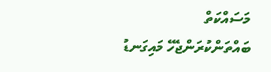މަސައްކަތް ބައްތަންކުރަންޖެހޭ މައިގަނޑު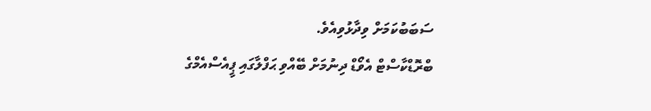ސަބަބުކަމަށް ވިދާޅުވިއެވެ.
ބްރޮޑްކާސްޓް އެވޯޑް ދިނުމަށް ބޭއްވި ޙަފްލާގައި ޕީއެސްއެމްގެ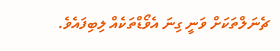ޗެނަލްތަކަށް ވަނީ ގިނަ އެވޯޑްތަކެއް ލިބިފައެވެ.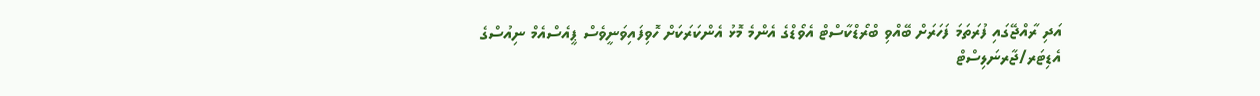އަދި ރާއްޖޭގައި ފުރަތަމަ ފަހަރަށް ބޭއްވި ބްރޯޑްކާސްޓް އެވޯޑްގެ އެންމެ މޮޅު އެންކަރަކަށް ހޮވިފައިވަނީވެސް ޕީއެސްއެމް ނިއުސްގެ އެޑިޓަރ/ޖާރނަލިސްޓް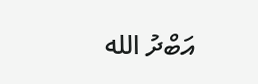އަބްދު الله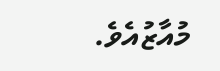މުއާޒުއެވެ.